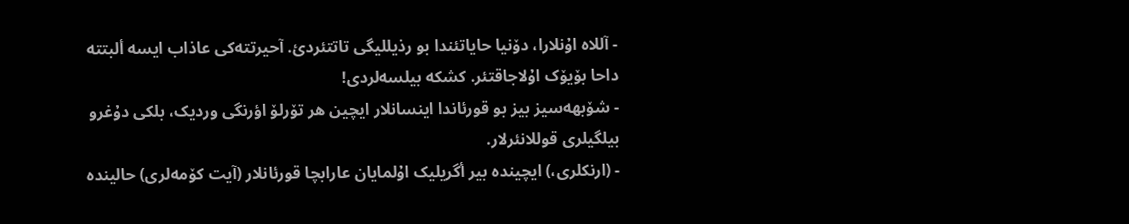- آللاە اۇنلارا، دۆنیا حایاتئندا بو رذیللیگی تاتتئردئ. آحیرتتەکی عاذاب ایسە ألبتتە داحا بۆیۆک اۇلاجاقتئر. کشکە بیلسەلردی!
- شۆبهەسیز بیز بو قورئاندا اینسانلار ایچین هر تۆرلۆ اؤرنگی وردیک، بلکی دۇغرو بیلگیلری قوللانئرلار.
- (ارنکلری،) ایچیندە بیر أگریلیک اۇلمایان عارابچا قورئانلار (آیت کۆمەلری) حالیندە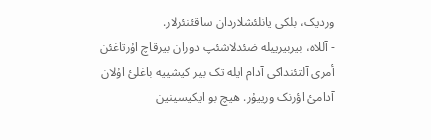وردیک، بلکی یانلئشلاردان ساقئنئرلار.
- آللاە، بیربیرییلە ضئدلاشئپ دوران بیرقاچ اۇرتاغئن أمری آلتئنداکی آدام ایلە تک بیر کیشییە باغلئ اۇلان آدامئ اؤرنک ورییۇر. هیچ بو ایکیسینین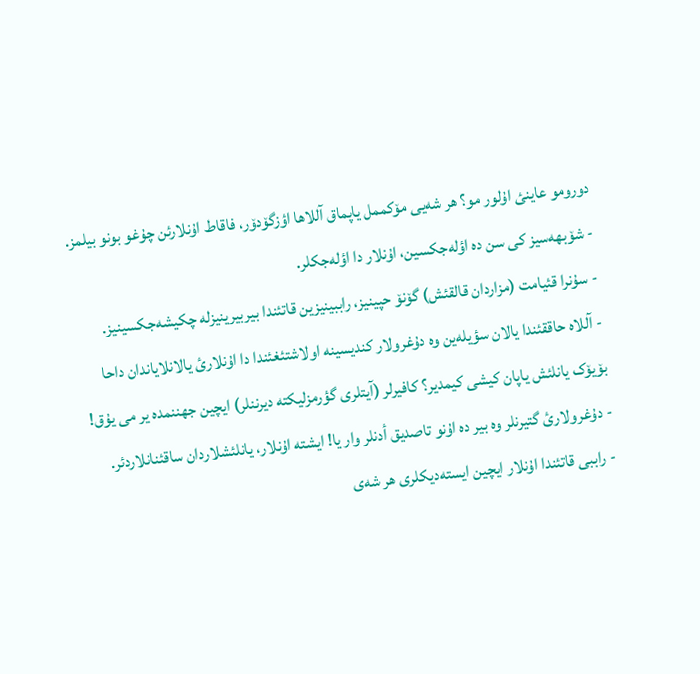دورومو عاینئ اۇلور مو؟ هر شەیی مۆکممل یاپماق آللاها اؤزگۆدۆر، فاقاط اۇنلارئن چۇغو بونو بیلمز.
- شۆبهەسیز کی سن دە اؤلەجکسین، اۇنلار دا اؤلەجکلر.
- سۇنرا قئیامت (مزاردان قالقئش) گۆنۆ حپینیز، راببینیزین قاتئندا بیربیرینیزلە چکیشەجکسینیز.
- آللاە حاققئندا یالان سؤیلەین وە دۇغرولار کندیسینە اولاشتئغئندا دا اۇنلارئ یالانلایاندان داحا بۆیۆک یانلئش یاپان کیشی کیمدیر؟ کافیرلر (آیتلری گؤرمزلیکتە دیرننلر) ایچین جهننمدە یر می یۇق!
- دۇغرولارئ گتیرنلر وە بیر دە اۇنو تاصدیق أدنلر وار یا! ایشتە اۇنلار، یانلئشلاردان ساقئنانلاردئر.
- راببی قاتئندا اۇنلار ایچین ایستەدیکلری هر شەی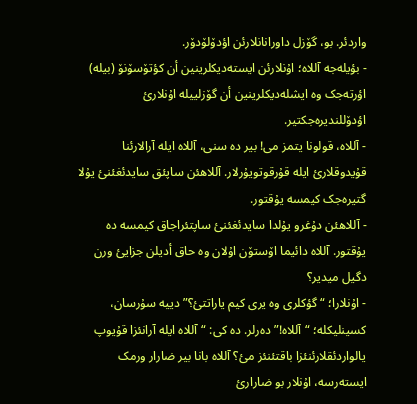واردئر. بو، گۆزل داورانانلارئن اؤدۆلۆدۆر.
- بؤیلەجە آللاە؛ اۇنلارئن ایستەدیکلرینین أن کؤتۆسۆنۆ (بیلە) اؤرتەجک وە ایشلەدیکلرینین أن گۆزلییلە اۇنلارئ اؤدۆللندیرەجکتیر.
- آللاە، قولونا یتمز می! بیر دە سنی، آللاە ایلە آرالارئنا قۇیدوقلارئ ایلە قۇرقوتویۇرلار. آللاهئن ساپئق سایدئغئنئ یۇلا گتیرەجک کیمسە یۇقتور.
- آللاهئن دۇغرو یۇلدا سایدئغئنئ ساپتئراجاق کیمسە دە یۇقتور. آللاە دائیما اۆستۆن اۇلان وە حاق أدیلن جزایئ ورن دگیل میدیر؟
- اۇنلارا؛ “گؤکلری وە یری کیم یاراتتئ؟” دییە سۇرسان، کسینلیکلە؛ “آللاە!” دەرلر. دە کی: “آللاە ایلە آرانئزا قۇیوپ یالواردئقلارئنئزا باقتئنئز مئ؟ آللاە بانا بیر ضارار ورمک ایستەرسە، اۇنلار بو ضارارئ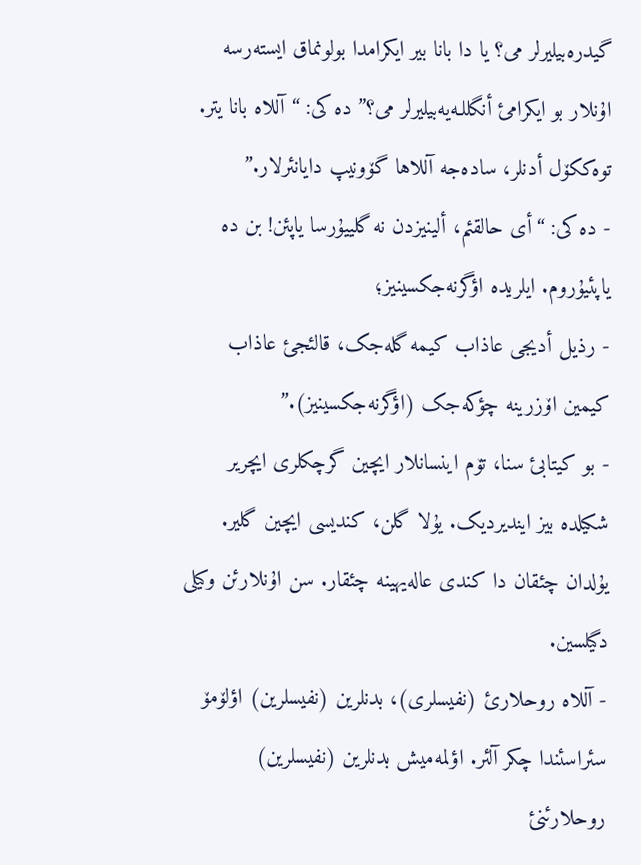گیدرەبیلیرلر می؟ یا دا بانا بیر ایکرامدا بولونماق ایستەرسە اۇنلار بو ایکرامئ أنگللـەیەبیلیرلر می؟” دە کی: “آللاە بانا یتر. توەککۆل أدنلر، سادەجە آللاها گۆونیپ دایانئرلار.”
- دە کی: “أی حالقئم، ألینیزدن نە گلییۇرسا یاپئن! بن دە یاپئیۇروم. ایلریدە اؤگرنەجکسینیز؛
- رذیل أدیجی عاذاب کیمە گلەجک، قالئجئ عاذاب کیمین اۆزرینە چؤکەجک (اؤگرنەجکسینیز).”
- بو کیتابئ سنا، تۆم اینسانلار ایچین گرچکلری ایچریر شکیلدە بیز ایندیردیک. یۇلا گلن، کندیسی ایچین گلیر. یۇلدان چئقان دا کندی عالەیهینە چئقار. سن اۇنلارئن وکیلی دگیلسین.
- آللاە روحلارئ (نفیسلری)، بدنلرین (نفیسلرین) اؤلۆمۆ سئراسئندا چکر آلئر. اؤلمەمیش بدنلرین (نفیسلرین) روحلارئنئ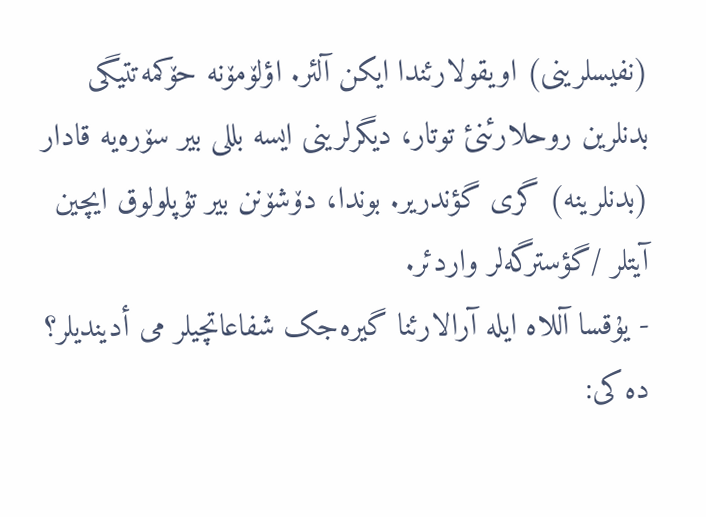(نفیسلرینی) اویقولارئندا ایکن آلئر. اؤلۆمۆنە حۆکمەتتیگی بدنلرین روحلارئنئ توتار، دیگرلرینی ایسە بللی بیر سۆرەیە قادار (بدنلرینە) گری گؤندریر. بوندا، دۆشۆنن بیر تۇپلولوق ایچین آیتلر /گؤسترگەلر واردئر.
- یۇقسا آللاە ایلە آرالارئنا گیرەجک شفاعاتچیلر می أدیندیلر؟ دە کی: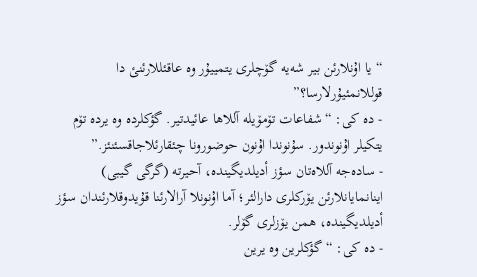“یا اۇنلارئن بیر شەیە گۆچلری یتمییۇر وە عاقئللارئنئ دا قوللانمئیۇرلارسا؟”
- دە کی: “شفاعات تۆمۆیلە آللاها عائیدتیر. گؤکلردە وە یردە تۆم یتکیلر اۇنوندور. سۇنوندا اۇنون حوضورونا چئقارئلاجاقسئنئز.”
- سادەجە آللاەتان سؤز أدیلدیگیندە، آحیرتە (گرگی گیبی) اینانمایانلارئن یۆرکلری دارالئر؛ آما اۇنونلا آرالارئنا قۇیدوقلارئندان سؤز أدیلدیگیندە، همن یۆزلری گۆلر.
- دە کی: “گؤکلرین وە یرین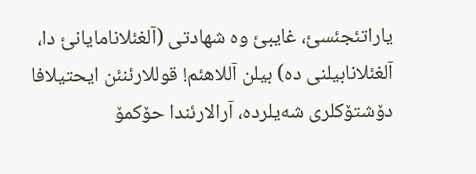یاراتئجئسئ، غایبئ وە شهادتی (آلغئلانامایانئ دا، آلغئلانابیلنی دە) بیلن آللاهئم! قوللارئنئن ایحتیلافا دۆشتۆکلری شەیلردە، آرالارئندا حۆکمۆ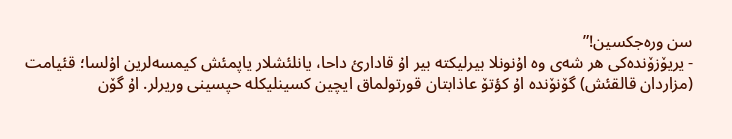سن ورەجکسین!”
- یریۆزۆندەکی هر شەی وە اۇنونلا بیرلیکتە بیر اۇ قادارئ داحا، یانلئشلار یاپمئش کیمسەلرین اۇلسا؛ قئیامت (مزاردان قالقئش) گۆنۆندە اۇ کؤتۆ عاذابتان قورتولماق ایچین کسینلیکلە حپسینی وریرلر. اۇ گۆن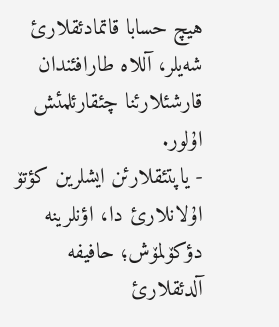هیچ حسابا قاتمادئقلارئ شەیلر، آللاە طارافئندان قارشئلارئنا چئقارئلمئش اۇلور.
- یاپتئقلارئن ایشلرین کؤتۆ اۇلانلارئ دا، اؤنلرینە دؤکۆلمۆش؛ حافیفە آلدئقلارئ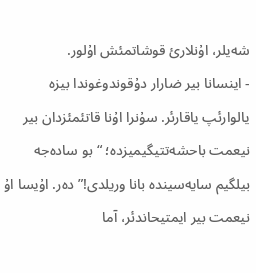شەیلر، اۇنلارئ قوشاتمئش اۇلور.
- اینسانا بیر ضارار دۇقوندوغوندا بیزە یالوارئپ یاقارئر. سۇنرا اۇنا قاتئمئزدان بیر نیعمت باحشەتتیگیمیزدە؛ “بو سادەجە بیلگیم سایەسیندە بانا وریلدی!” دەر. اۇیسا اۇ نیعمت بیر ایمتیحاندئر، آما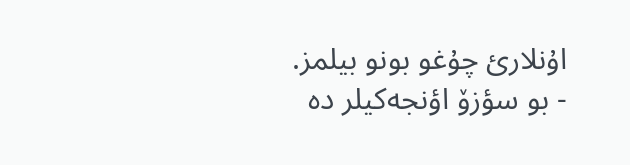اۇنلارئ چۇغو بونو بیلمز.
- بو سؤزۆ اؤنجەکیلر دە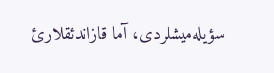سؤیلەمیشلردی، آما قازاندئقلارئ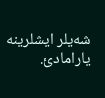شەیلر ایشلرینە یارامادئ.